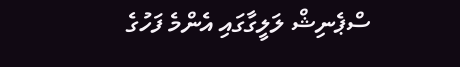ސްޕެނިޝް ލަލީގާގައި އެންމެ ފަހުގެ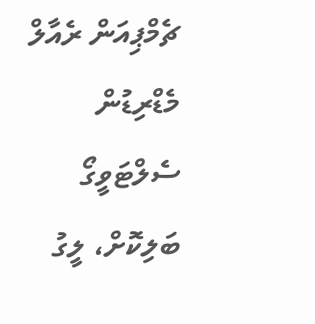ޗެމްޕިއަން ރެއާލް މެޑްރިޑުން ސެލްޓަވީގޯ ބަލިކޮށް، ލީގު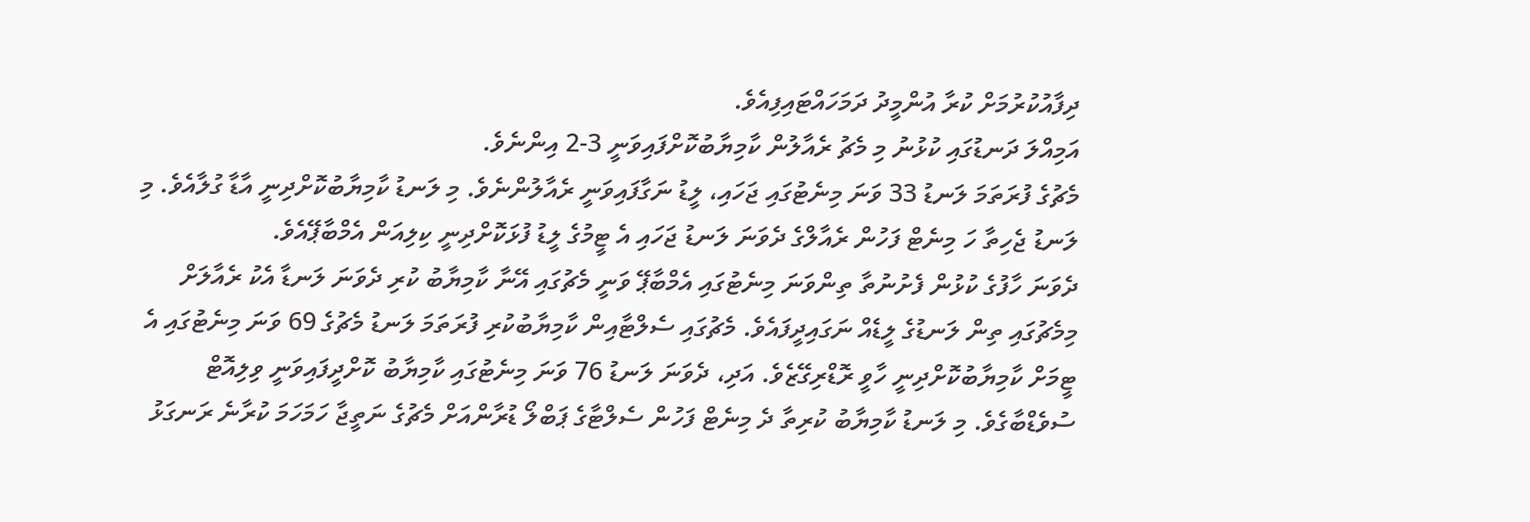ދިފާއުކުރުމަށް ކުރާ އުންމީދު ދަމަހައްޓައިފިއެވެ.
އަމިއްލަ ދަނޑުގައި ކުޅުނު މި މެޗު ރެއާލުން ކާމިޔާބުކޮށްފައިވަނީ 3-2 އިންނެވެ.
މެޗުގެ ފުރަތަމަ ލަނޑު 33 ވަނަ މިނެޓުގައި ޖަހައި، ލީޑު ނަގާފައިވަނީ ރެއާލުންނެވެ. މި ލަނޑު ކާމިޔާބުކޮށްދިނީ އާޑާ ގުލާއެވެ. މި ލަނޑު ޖެހިތާ ހަ މިނެޓް ފަހުން ރެއާލްގެ ދެވަނަ ލަނޑު ޖަހައި އެ ޓީމުގެ ލީޑު ފުޅަކޮށްދިނީ ކިލިއަން އެމްބާޕޭއެވެ.
ދެވަނަ ހާފުގެ ކުޅުން ފެށުނުތާ ތިންވަނަ މިނެޓުގައި އެމްބާޕޭ ވަނީ މެޗުގައި އޭނާ ކާމިޔާބު ކުރި ދެވަނަ ލަނޑާ އެކު ރެއާލަށް މިމެޗުގައި ތިން ލަނޑުގެ ލީޑެއް ނަގައިދީފައެވެ. މެޗުގައި ސެލްޓާއިން ކާމިޔާބުކުރި ފުރަތަމަ ލަނޑު މެޗުގެ 69 ވަނަ މިނެޓުގައި އެ ޓީމަށް ކާމިޔާބުކޮށްދިނީ ހާވީ ރޮޑްރިގޭޒެވެ. އަދި، ދެވަނަ ލަނޑު 76 ވަނަ މިނެޓުގައި ކާމިޔާބު ކޮށްދީފައިވަނީ ވިލިއޮޓް ސުވެޑްބާގެވެ. މި ލަނޑު ކާމިޔާބު ކުރިތާ ދެ މިނެޓް ފަހުން ސެލްޓާގެ ޕަބްލޯ ޑުރާންއަށް މެޗުގެ ނަތީޖާ ހަމަހަމަ ކުރާނެ ރަނގަޅު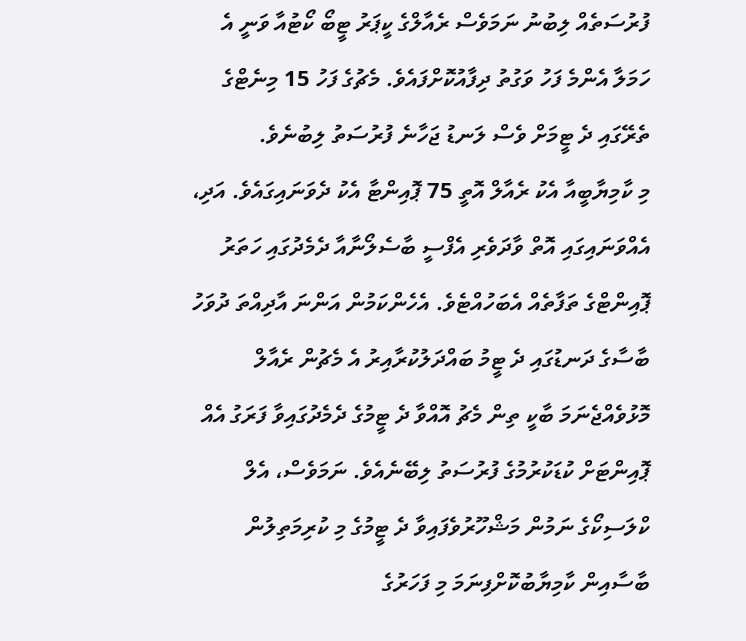ފުރުސަތެއް ލިބުނު ނަމަވެސް ރެއާލްގެ ކީޕަރު ޓީބޯ ކޯޓުއާ ވަނީ އެ ހަމަލާ އެންމެ ފަހު ވަގުތު ދިފާއުކޮށްފައެވެ. މެޗުގެ ފަހު 15 މިނެޓްގެ ތެރޭގައި ދެ ޓީމަށް ވެސް ލަނޑު ޖަހާނެ ފުރުސަތު ލިބުނެވެ.
މި ކާމިޔާބީއާ އެކު ރެއާލް އޮތީ 75 ޕޮއިންޓާ އެކު ދެވަނައިގައެވެ. އަދި، އެއްވަނައިގައި އޮތް ވާދަވެރި އެފްސީ ބާސެލޯނާއާ ދެމެދުގައި ހަތަރު ޕޮއިންޓްގެ ތަފާތެއް އެބަހުއްޓެވެ. އެހެންކަމުން އަންނަ އާދިއްތަ ދުވަހު ބާސާގެ ދަނޑުގައި ދެ ޓީމު ބައްދަލުކުރާއިރު އެ މެޗުން ރެއާލް މޮޅުވެއްޖެނަމަ ބާކީ ތިން މެޗު އޮއްވާ ދެ ޓީމުގެ ދެމެދުގައިވާ ފަރަގު އެއް ޕޮއިންޓަށް ކުޑަކުރުމުގެ ފުރުސަތު ލިބޭނެއެވެ. ނަމަވެސް، އެލް ކްލަސިކޯގެ ނަމުން މަޝްހޫރުވެފައިވާ ދެ ޓީމުގެ މި ކުރިމަތިލުން ބާސާއިން ކާމިޔާބުކޮށްފިނަމަ މި ފަހަރުގެ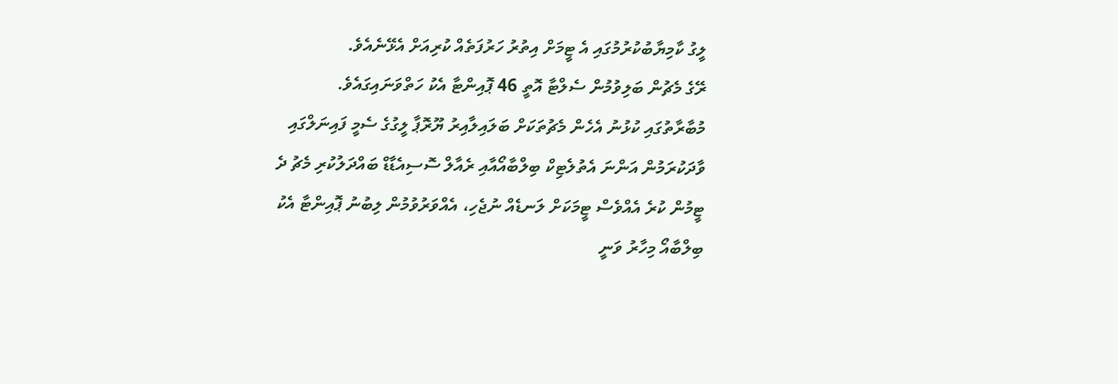ލީގު ކާމިޔާބުކުރުމުގައި އެ ޓީމަށް އިތުރު ހަރުފަތެއް ކުރިއަށް އެޅޭނެއެވެ.
ރޭގެ މެޗުން ބަލިވުމުން ސެލްޓާ އޮތީ 46 ޕޮއިންޓާ އެކު ހަތްވަނައިގައެވެ.
މުބާރާތުގައި ކުޅުނު އެހެން މެޗުތަކަށް ބަލައިލާއިރު ޔޫރޮޕާ ލީގުގެ ސެމީ ފައިނަލްގައި ވާދަކުރަމުން އަންނަ އެތުލެޓިކް ބިލްބާއޯއާއި ރެއާލް ސޮސިއެޑާޑް ބައްދަލުކުރި މެޗު ދެ ޓީމުން ކުރެ އެއްވެސް ޓީމަކަށް ލަނޑެއް ނުޖެހި، އެއްވަރުވުމުން ލިބުނު ޕޮއިންޓާ އެކު ބިލްބާއޯ މިހާރު ވަނީ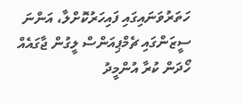ހަތަރުވަނައިގައި ފައިހަރުކޮށްލާ، އަންނަ ސީޒަންގައި ޗެމްޕިއަންސް ލީގުން ޖާގައެއް ހޯދަން ކުރާ އުންމީދު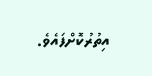އިތުރުކޮށްފައެވެ.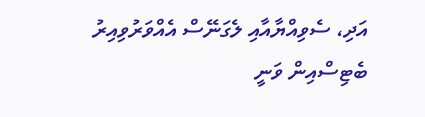އަދި، ސެވިއްޔާއާއި ލެގަނޭސް އެއްވަރުވިއިރު ބެޓިސްއިން ވަނީ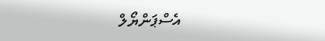އެސްޕަންޔޯލް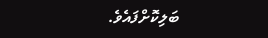ބަލިކޮށްފައެވެ.